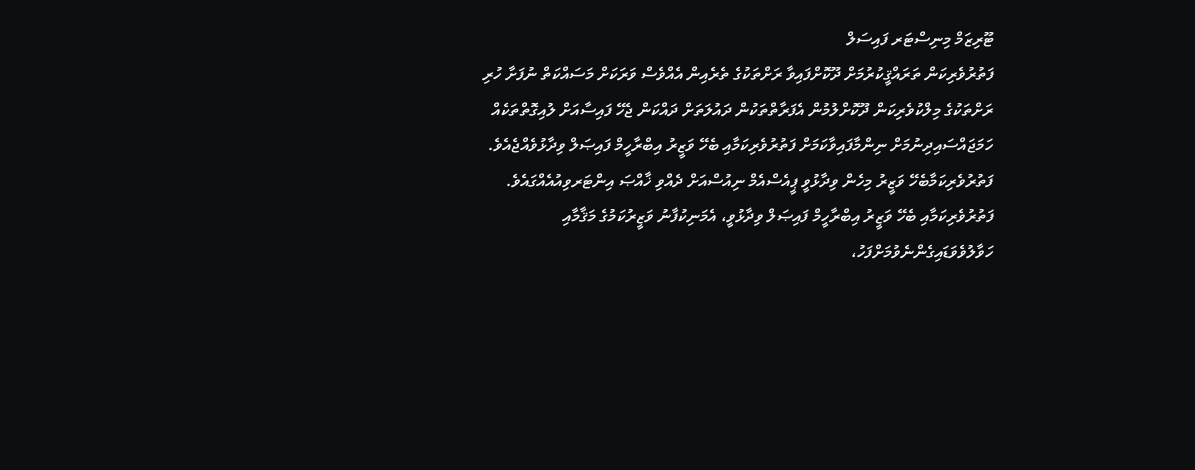ޓޫރިޒަމް މިނިސްޓަރ ފައިސަލް
ފަތުރުވެރިކަން ތަރައްޤީކުރުމަށް ދޫކޮށްފައިވާ ރަށްތަކުގެ ތެރެއިން އެއްވެސް ވަރަކަށް މަސައްކަތް ނުފަށާ ހުރި ރަށްތަކުގެ މިލްކުވެރިކަން ދޫކޮށްލުމުން އެފަރާތްތަކުން ދައުލަތަށް ދައްކަން ޖެހޭ ފައިސާއަށް ލުއިގޮތްތަކެއް ހަމަޖައްސައިދިނުމަށް ނިންމާފައިވާކަމަށް ފަތުރުވެރިކަމާއި ބެހޭ ވަޒީރު އިބްރާހީމް ފައިޞަލް ވިދާޅުވެއްޖެއެވެ.
ފަތުރުވެރިކަމާބެހޭ ވަޒީރު މިހެން ވިދާޅުވީ ޕީއެސްއެމް ނިއުސްއަށް ދެއްވި ޚާއްޞަ އިންޓަރވިއުއެއްގައެވެ.
ފަތުރުވެރިކަމާއި ބެހޭ ވަޒީރު އިބްރާހީމް ފައިޞަލް ވިދާޅުވީ، އެމަނިކުފާނު ވަޒީރުކަމުގެ މަޤާމާއި ހަވާލުވެވަޑައިގެންނެވުމަށްފަހު،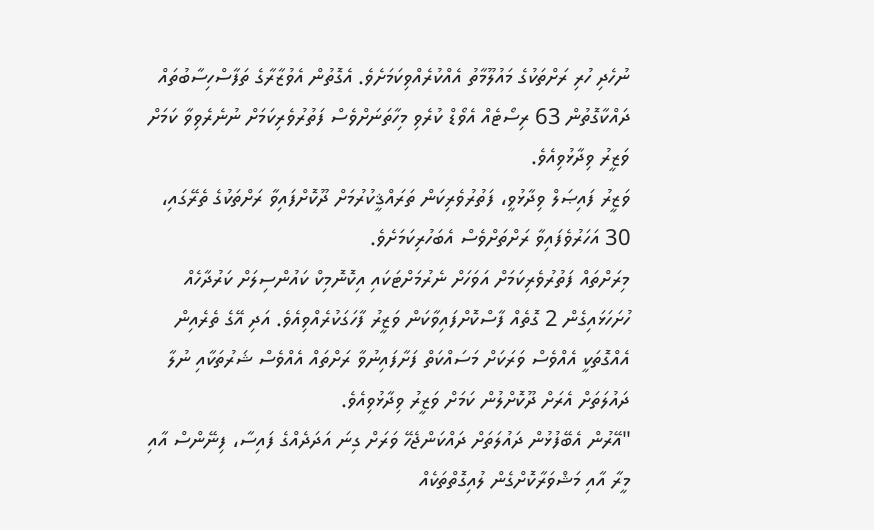ނުހެދި ހުރި ރަށްތަކުގެ މައުލޫމާތު އެއްކުރެއްވިކަމަށެވެ. އެގޮތުން އެވުޒާރާގެ ތަފާސްހިސާބުތައް ދައްކާގޮތުން 63 ރިސޯޓެއް އެވޯޑް ކުރެވި މިހާތަނަށްވެސް ފަތުރުވެރިކަމަށް ނުނެރެވިވާ ކަމަށް ވަޒީރު ވިދާޅުވިއެވެ.
ވަޒީރު ފައިޞަލް ވިދާޅުވީ، ފަތުރުވެރިކަން ތަރައްޤީކުރުމަށް ދޫކޮށްފައިވާ ރަށްތަކުގެ ތެރޭގައި، 30 އަހަރުވެފައިވާ ރަށްތަށްވެސް އެބަހުރިކަމަށެވެ.
މިރަށްތައް ފަތުރުވެރިކަމަށް އަވަހަށް ނެރުމަށްޓަކައި އިކޮނޮމިކް ކައުންސިލަށް ކަރުދާހެއް ހުށަހަޅައިގެން 2 ގޮތެއް ފާސްކޮށްފައިވާކަން ވަޒީރު ފާހަގަކުރެއްވިއެވެ. އަދި އޭގެ ތެރެއިން އެއްގޮތަކީ އެއްވެސް ވަރަކަށް މަސައްކަތް ފަށާފައިނުވާ ރަށްތައް އެއްވެސް ޝަރުތަކާއި ނުލާ ދައުލަތަށް އެރަށް ދޫކޮށްލުން ކަމަށް ވަޒީރު ވިދާޅުވިއެވެ.
"އޭރުން އެބޭފުޅުން ދައުލަތަށް ދައްކަންޖެހޭ ވަރަށް ގިނަ އަދަދެއްގެ ފައިސާ، ފިނޭންސް އާއި މީރާ އާއި މަޝްވަރާކޮށްގެން ލުއިގޮތްތަކެއް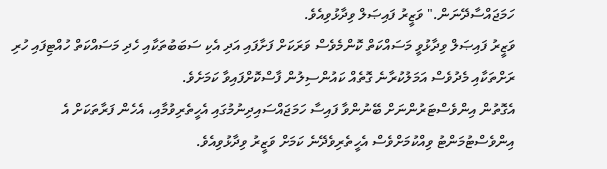ހަމަޖައްސާދޭނަން." ވަޒީރު ފައިޞަލް ވިދާޅުވިއެވެ.
ވަޒީރު ފައިޞަލް ވިދާޅުވީ މަސައްކަތް ކޮންމެވެސް ވަރަކަށް ފަށާފައި އަދި އެކި ސަބަބުތަކާއި ހެދި މަސައްކަތް ހުއްޓިފައި ހުރި ރަށްތަކާއި މެދުވެސް އަމަލުކުރާނެ ގޮތެއް ކައުންސިލުން ފާސްކޮށްފައިވާ ކަމަށެވެ.
އެގޮތުން އިންވެސްޓަރުންނަށް ބޭނުންވާ ފައިސާ ހަމަޖައްސައިދިނުމުގައި އެހީތެރިވުމާއި، އެހެން ފަރާތަކަށް އެ އިންވެސްޓުމަންޓު ވިއްކުމަށްވެސް އެހީތެރިވެދޭނެ ކަމަށް ވަޒީރު ވިދާޅުވިއެވެ.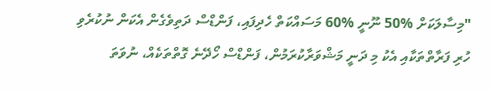"މިސާލަކަށް %50 ނޫނީ %60 މަސައްކަތް ހެދިފައި، ފަންޑްސް ދަތިވެގެން އެކަން ނުކުރެވި ހުރި ފަރާތްތަކާއި އެކު މި ދަނީ މަޝްވަރާކުރަމުން، ފަންޑްސް ހޯދޭނެ ގޮތްތަކެއް، ނުވަތަ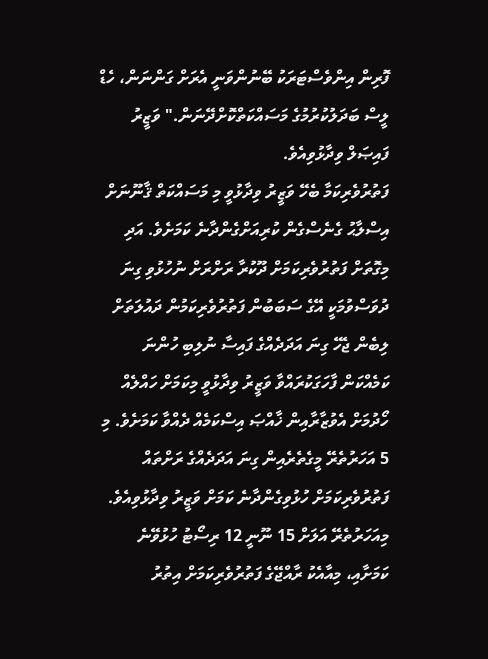ފޮރިން އިންވެސްޓަރަކު ބޭނުންވަނީ އެރަށް ގަންނަން، ހެޑް ލީސް ބަދަލުކުރުމުގެ މަސައްކަތްކޮށްދޭނަން." ވަޒީރު ފައިޞަލް ވިދާޅުވިއެވެ.
ފަތުރުވެރިކަމާ ބެހޭ ވަޒީރު ވިދާޅުވީ މި މަސައްކަތް ޤާނޫނަށް އިސްލާޙު ގެނެސްގެން ކުރިއަށްގެންދާނެ ކަމަށެވެ. އަދި މިގޮތަށް ފަތުރުވެރިކަމަށް ދޫކުރާ ރަށްރަށް ނުހުޅުވި ގިނަ ދުވަސްވުމަކީ އޭގެ ސަބަބުން ފަތުރުވެރިކަމުން ދައުލަތަށް ލިބެން ޖެހޭ ގިނަ އަދަދެއްގެ ފައިސާ ނުލިބި ހުންނަ ކަމެއްކަން ފާހަގަކުރައްވާ ވަޒީރު ވިދާޅުވީ މިކަމަށް ހައްލެއް ހޯދުމަށް އެވުޒާރާއިން ޚާއްޞަ އިސްކަމެއް ދެއްވާ ކަމަށެވެ. މި 5 އަހަރުތެރޭ މީގެތެރެއިން ގިނަ އަދަދެއްގެ ރަށްތައް ފަތުރުވެރިކަމަށް ހުޅުވިގެންދާނެ ކަމަށް ވަޒީރު ވިދާޅުވިއެވެ.
މިއަހަރުތެރޭ އަލަށް 15 ނޫނީ 12 ރިސޯޓު ހުޅުވޭނެ ކަމަށާއި، މިއާއެކު ރާއްޖޭގެ ފަތުރުވެރިކަމަށް އިތުރު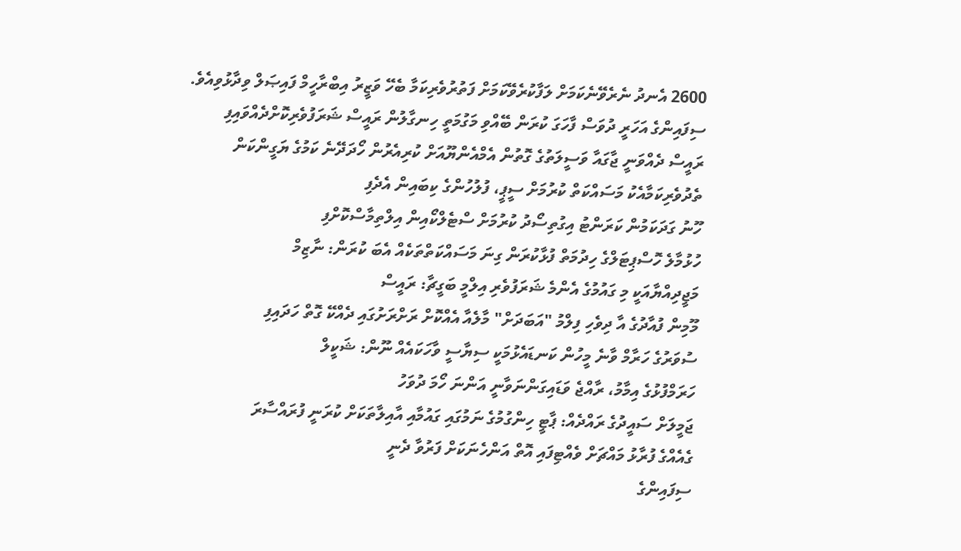2600 އެނދު ނެރެވޭނެކަމަށް ލަފާކުރެވޭކަމަށް ފަތުރުވެރިކަމާ ބެހޭ ވަޒީރު އިބްރާހީމް ފައިޞަލް ވިދާޅުވިއެވެ.
ސިފައިންގެ އަހަރީ ދުވަސް ފާހަގަ ކުރަން ބޭއްވި މަގުމަތީ ހިނގާލުން ރައީސް ޝަރަފުވެރިކޮށްދެއްވައިފި
ރައީސް ދެއްވަނީ ޖާގައާ ވަސީލަތުގެ ގޮތުން އެމްއެންޔޫއަށް ކުރިއެރުން ހޯދަދޭނެ ކަމުގެ ޔަގީންކަން
ތެދުވެރިކަމާއެކު މަސައްކަތް ކުރުމަށް ސީޕީ، ފުލުހުންގެ ކިބައިން އެދެފި
ހޫނު ގަދަކަމުން ކަރަންޓު އިގުތިސޯދު ކުރުމަށް ސްޓެލްކޯއިން އިލްތިމާސްކޮށްފި
ހުޅުމާލެ ހޮސްޕިޓަލްގެ ހިދުމަތް ފުޅާކުރަން ގިނަ މަސައްކަތްތަކެއް އެބަ ކުރަން: ނާޒިމް
މަޖީދިއްޔާއަކީ މި ގައުމުގެ އެންމެ ޝަރަފުވެރި އިލްމީ ބަގީޗާ: ރައީސް
މޫމިން ފުއާދުގެ އާ ދިވެހި ފިލްމު "އަބަދަށް" މާލެއާ އެއްކޮށް ރަށްރަށުގައި ދެއްކޭ ގޮތް ހަދައިފި
ސުވަރުގެ ހަރާމް ވާނެ މީހުން ކަނޑައެޅުމަކީ ސިޔާސީ ވާހަކައެއް ނޫން: ޝަކީލް
ހަރަމްފުޅުގެ އިމާމު، ރާއްޖެ ވަޑައިގަންނަވާނީ އަންނަ ހޯމަ ދުވަހު
ޖަމީލަށް ސައީދުގެ ރައްދެއް: ޕާޓީ ހިންގުމުގެ ނަމުގައި ގައުމާއި އާއިލާތަކަށް ކުރަނީ ފުރައްސާރަ
ގެއެއްގެ ފުރާޅު މައްޗަށް ވެއްޓިފައި އޮތް އަންހެނަކަށް ފަރުވާ ދެނީ
ސިފައިންގެ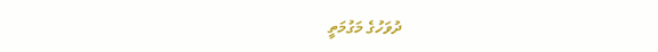ދުވަހުގެ މަގުމަތީ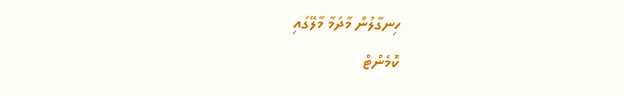ހިނގާލުން މާދަމާ މާލޭގައި
ކޮމެންޓް